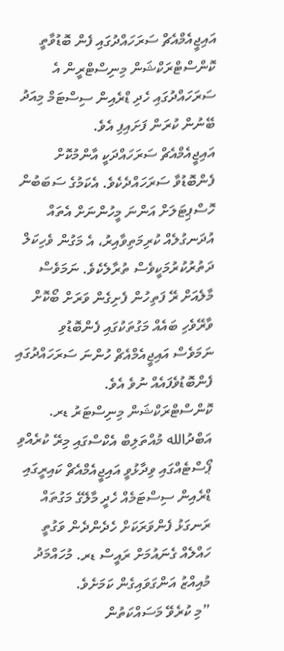އައިޖީއެމްއެޗް ސަރަހައްދުގައި ފެން ބޮޑުވާތީ ކޮންސްޓްރަކްޝަން މިނިސްޓްރީން އެ ސަރަހައްދުގައި ހެދި ޑްރެއިން ސިސްޓަމް މިއަދު ބޭނުން ކުރަން ފަށައިފި އެވެ.
އައިޖީއެމްއެޗް ސަރަހައްދަކީ އާންމުކޮށް ފެންބޮޑުވާ ސަރަހައްދެކެވެ. އެކަމުގެ ސަބަބުން ހޮސްޕިޓަލަށް އަންނަ މީހުންނަށް އެތައް އުދަނގުލެއް ކުރިމަތިވާއިރު، އެ މަގުން ވެހިކަލް ދަތުރުކުރުމަކީވެސް ތުރާލެކެވެ. ނަމަވެސް މާލެއަށް ރޭ ފަތިހުން ފެށިގެން ވަރަށް ބޯކޮށް ވާރޭވެހި ބައެއް މަގުތަކުގައި ފެންބޮޑުވި ނަމަވެސް އައިޖީއެމްއެޗް ހުންނަ ސަރަހައްދުގައި ފެންބޮޑުވެފައެއް ނުވެ އެވެ.
ކޮންސްޓްރަކްޝަން މިނިސްޓަރު ޑރ. އަބްދުالله މުއްތަލިބް އެކްސްގައި މިރޭ ކުރެއްވި ޕޯސްޓެއްގައި ވިދާޅުވީ އައިޖީއެމްއެޗް ކައިރީގައި ޑްރެއިން ސިސްޓަމެއް ހެދީ މާލޭގެ މަގުތައް ރަނގަޅު ފެންވަރަކަށް ހެދެންދެން ވަގުތީ ހައްލެއް ގެނައުމަށް ރައީސް ޑރ. މުހައްމަދު މުއިއްޒު އަންގަވައިގެން ކަމަށެވެ.
”މި ކުރެވޭ މަސައްކަތުން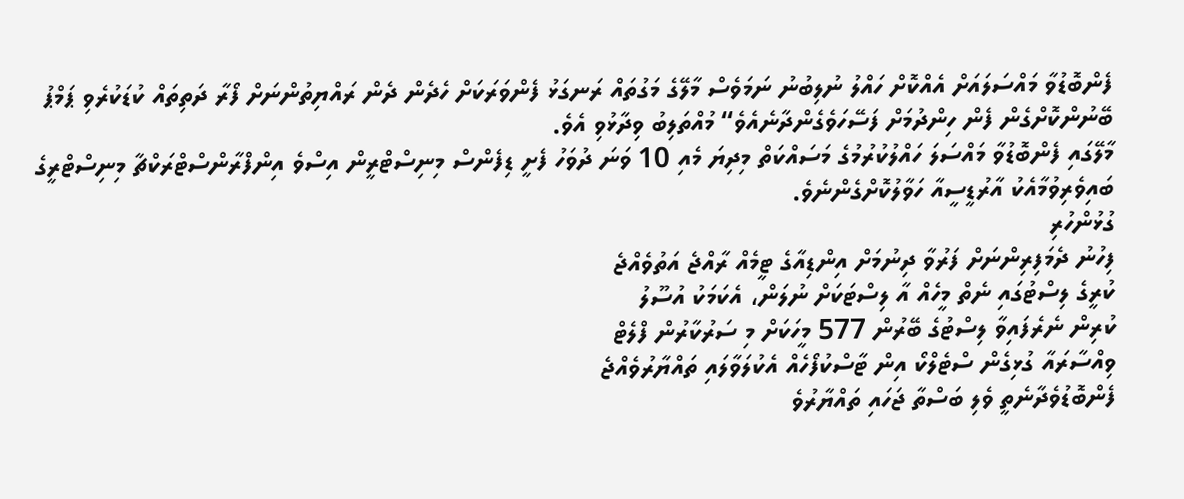ފެންބޮޑުވާ މައްސަލައަށް އެއްކޮށް ހައްލު ނުލިބުނު ނަމަވެސް މާލޭގެ މަގުތައް ރަނގަޅު ފެންވަރަކަށް ހެދެން ދެން ރައްޔިތުންނަށް ފޯރާ ދަތިތައް ކުޑަކުރެވި ޕަމްޕު ބޭނުންކޮށްގެން ފެން ހިންދުމަށް ފަސޭހަވެގެންދާނެއެވެ“ މުއްތަލިބު ވިދާޅުވި އެވެ.
މާލޭގައި ފެންބޮޑުވާ މައްސަލަ ހައްލުކުރުމުގެ މަސައްކަތް މިދިޔަ މެއި 10 ވަނަ ދުވަހު ފެށީ ޑިފެންސް މިނިސްޓްރީން އިސްވެ އިންފްރާންސްޓްރަކްޗާ މިނިސްޓްރީގެ ބައިވެރިވުމާއެކު އާރުޑީސީއާ ހަވާލުކޮށްގެންނެވެ.
ގުޅުންހުރި
ފިހުނު ދެމަފިރިންނަށް ފަރުވާ ދިނުމަށް އިންޑިއާގެ ޓީމެއް ރާއްޖެ އަތުވެއްޖެ
ކުރީގެ ލިސްޓުގައި ނެތް މީހެއް އާ ލިސްޓަކަށް ނުލަން، އެކަމަކު އުސޫލު
ކުރިން ނެރެފައިވާ ލިސްޓުގެ ބޭރުން 577 މީހަކަށް މި ސަރުކާރުން ފްލެޓް
ވިއްސާރައާ ގުޅިގެން ސްޓެލްކޯ އިން ޓާސްކުފޯހެއް އެކުލަވާލައި ތައްޔާރުވެއްޖެ
ފެންބޮޑުވެދާނެތީ ވެލި ބަސްތާ ޖަހައި ތައްޔާރުވެ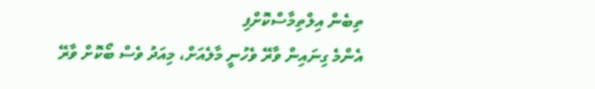ތިބެން އިލްތިމާސްކޮށްފި
އެންމެ ގިނައިން ވާރޭ ވެހުނީ މާލެއަށް، މިއަދު ވެސް ބޯކޮށް ވާރޭ